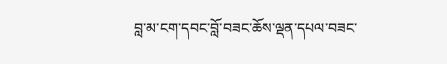བླ་མ་ངག་དབང་བློ་བཟང་ཆོས་ལྡན་དཔལ་བཟང་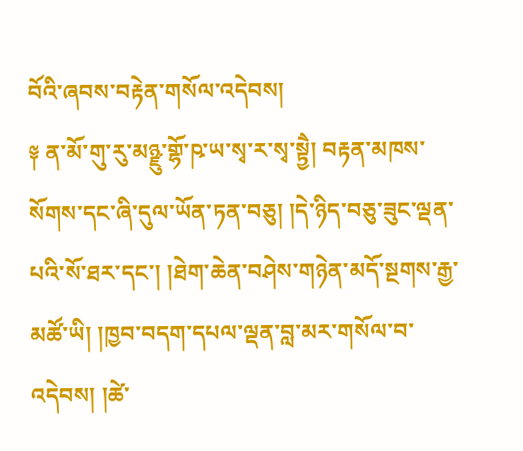བོའི་ཞབས་བརྟེན་གསོལ་འདེབས།
༈ ན་མོ་གུ་རུ་མཉྫུ་གྷོ་ཥ་ཡ་སྭ་ར་སྭ་སྟྱཻ། བརྟན་མཁས་སོགས་དང་ཞི་དུལ་ཡོན་ཏན་བཅུ། །དེ་ཉིད་བཅུ་ཟུང་ལྡན་པའི་སོ་ཐར་དང་། །ཐེག་ཆེན་བཤེས་གཉེན་མདོ་སྔགས་རྒྱ་མཚོ་ཡི། །ཁྱབ་བདག་དཔལ་ལྡན་བླ་མར་གསོལ་བ་འདེབས། །ཚེ་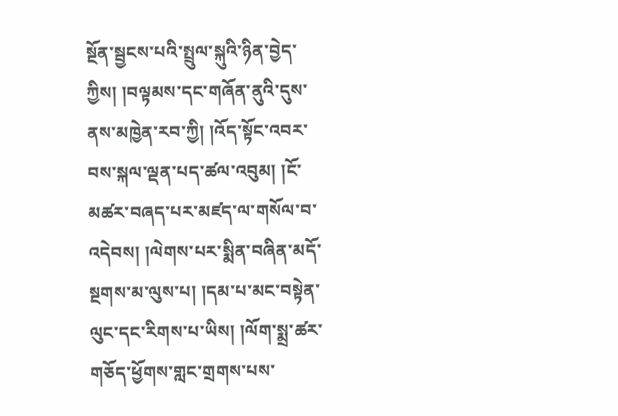སྔོན་སྦྱངས་པའི་སྤྲུལ་སྐུའི་ཉིན་བྱེད་ཀྱིས། །བལྟམས་དང་གཞོན་ནུའི་དུས་ནས་མཁྱེན་རབ་ཀྱི། །འོད་སྟོང་འབར་བས་སྐལ་ལྡན་པད་ཚལ་འབུམ། །ངོ་མཚར་བཞད་པར་མཛད་ལ་གསོལ་བ་འདེབས། །ལེགས་པར་སྨིན་བཞིན་མདོ་སྔགས་མ་ལུས་པ། །དམ་པ་མང་བསྟེན་ལུང་དང་རིགས་པ་ཡིས། །ལོག་སྨྲ་ཚར་གཅོད་ཕྱོགས་གླང་གྲགས་པས་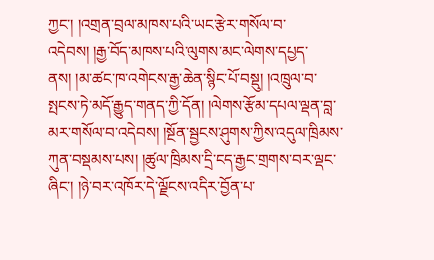ཀྱང་། །འགྲན་བྲལ་མཁས་པའི་ཡང་རྩེར་གསོལ་བ་འདེབས། །རྒྱ་བོད་མཁས་པའི་ལུགས་མང་ལེགས་དཔྱད་ནས། །མ་ཚང་ཁ་འགེངས་རྒྱ་ཆེན་སྙིང་པོ་བསྡུ། །འཁྲུལ་བ་སྤངས་ཏེ་མདོ་རྒྱུད་གནད་ཀྱི་དོན། །ལེགས་རྩོམ་དཔལ་ལྡན་བླ་མར་གསོལ་བ་འདེབས། །སྔོན་སྦྱངས་ཤུགས་ཀྱིས་འདུལ་ཁྲིམས་ཀུན་བསྡམས་པས། །ཚུལ་ཁྲིམས་དྲི་ངད་རྒྱང་གྲགས་བར་ལྡང་ཞིང་། །ཉེ་བར་འཁོར་དེ་ལྗོངས་འདིར་བྱོན་པ་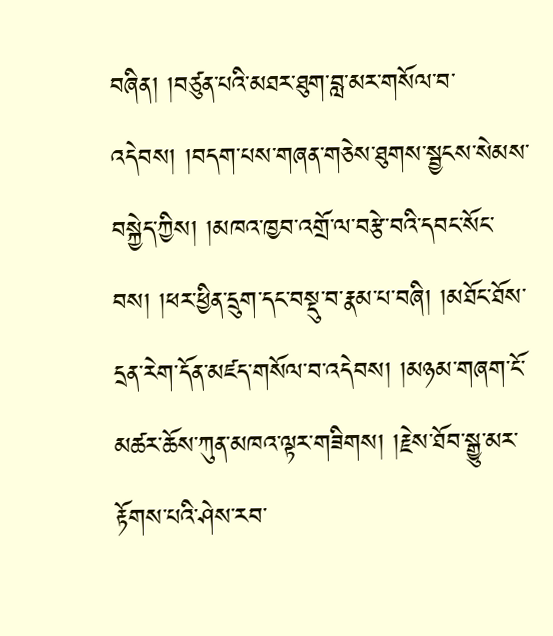བཞིན། །བཙུན་པའི་མཐར་ཐུག་བླ་མར་གསོལ་བ་འདེབས། །བདག་པས་གཞན་གཅེས་ཐུགས་སྦྱངས་སེམས་བསྐྱེད་ཀྱིས། །མཁའ་ཁྱབ་འགྲོ་ལ་བརྩེ་བའི་དབང་སོང་བས། །ཕར་ཕྱིན་དྲུག་དང་བསྡུ་བ་རྣམ་པ་བཞི། །མཐོང་ཐོས་དྲན་རེག་དོན་མཛད་གསོལ་བ་འདེབས། །མཉམ་གཞག་ངོ་མཚར་ཆོས་ཀུན་མཁའ་ལྟར་གཟིགས། །རྗེས་ཐོབ་སྒྱུ་མར་རྟོགས་པའི་ཤེས་རབ་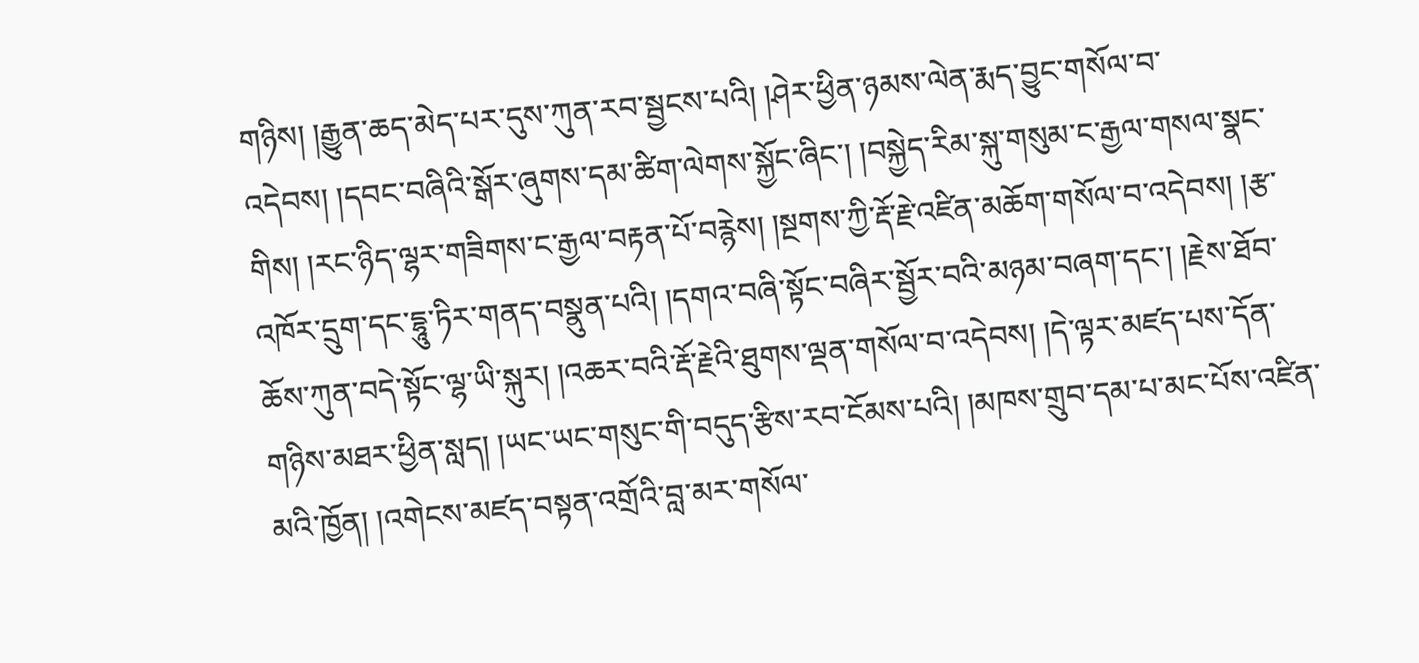གཉིས། །རྒྱུན་ཆད་མེད་པར་དུས་ཀུན་རབ་སྦྱངས་པའི། །ཤེར་ཕྱིན་ཉམས་ལེན་རྨད་བྱུང་གསོལ་བ་འདེབས། །དབང་བཞིའི་སྒོར་ཞུགས་དམ་ཚིག་ལེགས་སྐྱོང་ཞིང་། །བསྐྱེད་རིམ་སྐུ་གསུམ་ང་རྒྱལ་གསལ་སྣང་གིས། །རང་ཉིད་ལྷར་གཟིགས་ང་རྒྱལ་བརྟན་པོ་བརྙེས། །སྔགས་ཀྱི་རྡོ་རྗེ་འཛིན་མཆོག་གསོལ་བ་འདེབས། །རྩ་འཁོར་དྲུག་དང་དྷཱུ་ཏིར་གནད་བསྣུན་པའི། །དགའ་བཞི་སྟོང་བཞིར་སྦྱོར་བའི་མཉམ་བཞག་དང་། །རྗེས་ཐོབ་ཆོས་ཀུན་བདེ་སྟོང་ལྷ་ཡི་སྐུར། །འཆར་བའི་རྡོ་རྗེའི་ཐུགས་ལྡན་གསོལ་བ་འདེབས། །དེ་ལྟར་མཛད་པས་དོན་གཉིས་མཐར་ཕྱིན་སླད། །ཡང་ཡང་གསུང་གི་བདུད་རྩིས་རབ་ངོམས་པའི། །མཁས་གྲུབ་དམ་པ་མང་པོས་འཛིན་མའི་ཁྱོན། །འགེངས་མཛད་བསྟན་འགྲོའི་བླ་མར་གསོལ་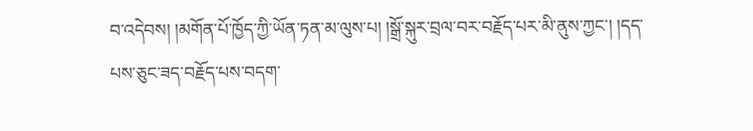བ་འདེབས། །མགོན་པོ་ཁྱོད་ཀྱི་ཡོན་ཏན་མ་ལུས་པ། །སྒྲོ་སྐུར་བྲལ་བར་བརྗོད་པར་མི་ནུས་ཀྱང་། །དད་པས་ཅུང་ཟད་བརྗོད་པས་བདག་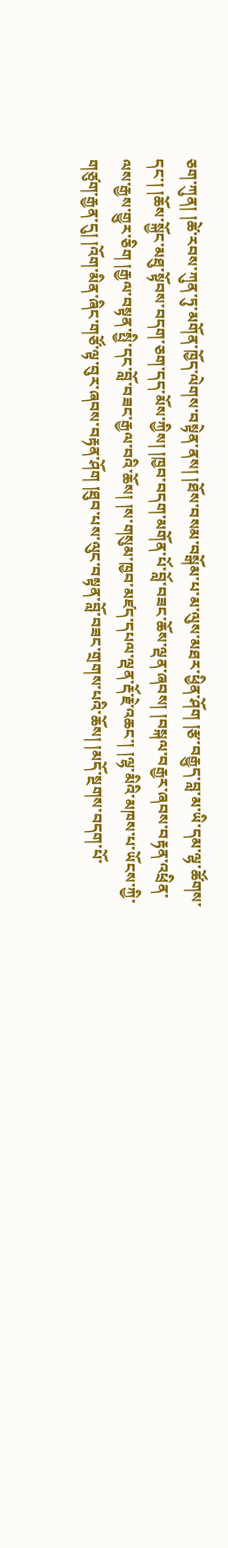ཅག་ཀུན། །ཚེ་རབས་ཀུན་ཏུ་མགོན་ཁྱོད་ལེགས་བསྟེན་ནས། །ཐོས་བསམ་བསྒོམ་པ་མ་ལུས་མཐར་ཕྱིན་ཤོག །རྩ་བརྒྱུད་བླ་མ་ཡི་དམ་ལྷ་ཚོགས་དང་། །ཆོས་སྐྱོང་མཐུ་སྟོབས་བདག་ཅག་དད་མོས་ཀྱིས། །ཁྱབ་བདག་མགོན་པོ་བློ་བཟང་ཆོས་ལྡན་ཞབས། །བསྐལ་བརྒྱར་ཞབས་བརྟན་འཕྲིན་ལས་རྒྱས་གྱུར་ཅིག །རྒྱལ་བསྟན་སྤྱི་དང་བློ་བཟང་རྒྱལ་བའི་ཆོས། །ས་གསུམ་ཁྱབ་མཛད་དཔལ་ལྡན་རྡོ་རྗེ་འཆང་། །ལྷ་མིའི་མཁས་པ་ཡོངས་ཀྱི་གཙུག་རྒྱན་དུ། །འོག་མིན་ཞིང་གཙོ་ལྟ་བུར་ཞབས་བརྟན་ཤོག །ཐུབ་པས་ལུང་བསྟན་བློ་བཟང་གྲགས་པའི་ཆོས། །མདོ་སྔགས་བདག་པོ་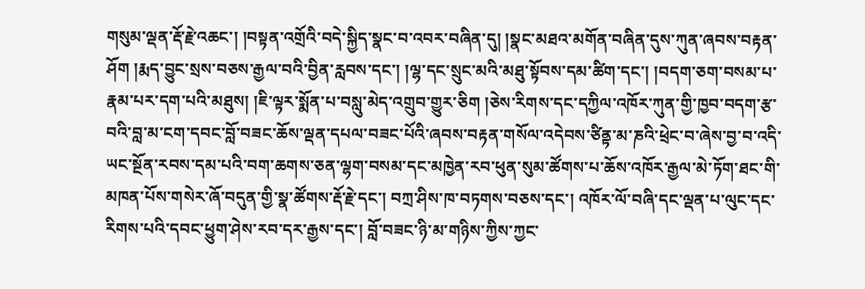གསུམ་ལྡན་རྡོ་རྗེ་འཆང་། །བསྟན་འགྲོའི་བདེ་སྐྱིད་སྣང་བ་འབར་བཞིན་དུ། །སྣང་མཐའ་མགོན་བཞིན་དུས་ཀུན་ཞབས་བརྟན་ཤོག །རྨད་བྱུང་སྲས་བཅས་རྒྱལ་བའི་བྱིན་རླབས་དང་། །ལྷ་དང་སྲུང་མའི་མཐུ་སྟོབས་དམ་ཚིག་དང་། །བདག་ཅག་བསམ་པ་རྣམ་པར་དག་པའི་མཐུས། །ཇི་ལྟར་སྨོན་པ་བསླུ་མེད་འགྲུབ་གྱུར་ཅིག །ཅེས་རིགས་དང་དཀྱིལ་འཁོར་ཀུན་གྱི་ཁྱབ་བདག་རྩ་བའི་བླ་མ་ངག་དབང་བློ་བཟང་ཆོས་ལྡན་དཔལ་བཟང་པོའི་ཞབས་བརྟན་གསོལ་འདེབས་ཙིནྟ་མ་ཎའི་ཕྲེང་བ་ཞེས་བྱ་བ་འདི་ཡང་སྔོན་རབས་དམ་པའི་བག་ཆགས་ཅན་ལྷག་བསམ་དང་མཁྱེན་རབ་ཕུན་སུམ་ཚོགས་པ་ཆོས་འཁོར་རྒྱལ་མེ་ཏོག་ཐང་གི་མཁན་པོས་གསེར་ཞོ་བདུན་གྱི་སྣ་ཚོགས་རྡོ་རྗེ་དང་། བཀྲ་ཤིས་ཁ་བཏགས་བཅས་དང་། འཁོར་ལོ་བཞི་དང་ལྡན་པ་ལུང་དང་རིགས་པའི་དབང་ཕྱུག་ཤེས་རབ་དར་རྒྱས་དང་། བློ་བཟང་ཉི་མ་གཉིས་ཀྱིས་ཀྱང་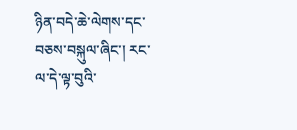ཉིན་བདེ་ཆེ་ལེགས་དང་བཅས་བསྐུལ་ཞིང་། རང་ལ་དེ་ལྟ་བུའི་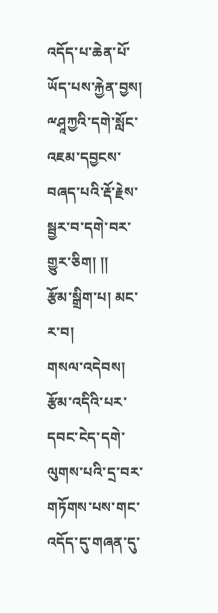འདོད་པ་ཆེན་པོ་ཡོད་པས་རྐྱེན་བྱས། ྋཤཱཀྱའི་དགེ་སློང་འཇམ་དབྱངས་བཞད་པའི་རྡོ་རྗེས་སྦྱར་བ་དགེ་བར་གྱུར་ཅིག། །།
རྩོམ་སྒྲིག་པ། མང་ར་བ།
གསལ་འདེབས།
རྩོམ་འདིའི་པར་དབང་ངེད་དགེ་ལུགས་པའི་དྲ་བར་གཏོགས་པས་གང་འདོད་དུ་གཞན་དུ་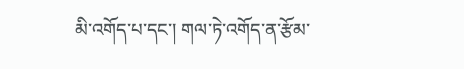མི་འགོད་པ་དང་། གལ་ཏེ་འགོད་ན་རྩོམ་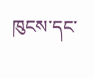ཁུངས་དང་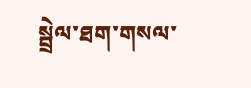སྦྲེལ་ཐག་གསལ་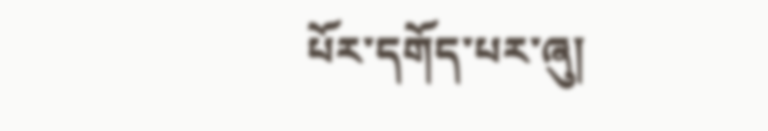པོར་དགོད་པར་ཞུ།